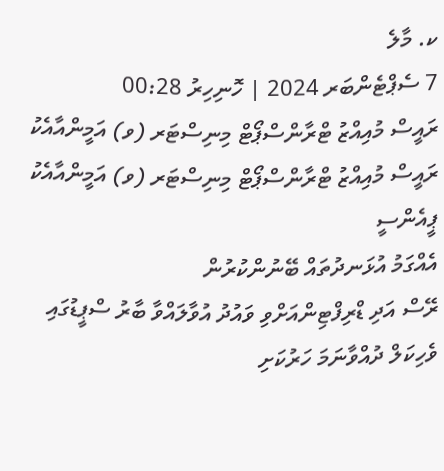ކ. މާލެ
7 ސެޕްޓެންބަރ 2024 | ހޮނިހިރު 00:28
ރައީސް މުއިއްޒު ޓްރާންސްޕޯޓް މިނިސްޓަރ (ވ) އަމީންއާއެކު
ރައީސް މުއިއްޒު ޓްރާންސްޕޯޓް މިނިސްޓަރ (ވ) އަމީންއާއެކު
ޕީއެންސީ
އެއްގަމު އުޅަނދުތައް ބޭނުންކުރުން
ރޭސް އަދި ޑްރިފްޓިންއަށްވި ވައުދު އުވާލައްވާ ބާރު ސްޕީޑުގައި ވެހިކަލް ދުއްވާނަމަ ހަރުކަށި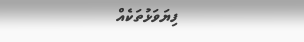ފިޔަވަޅުތަކެއް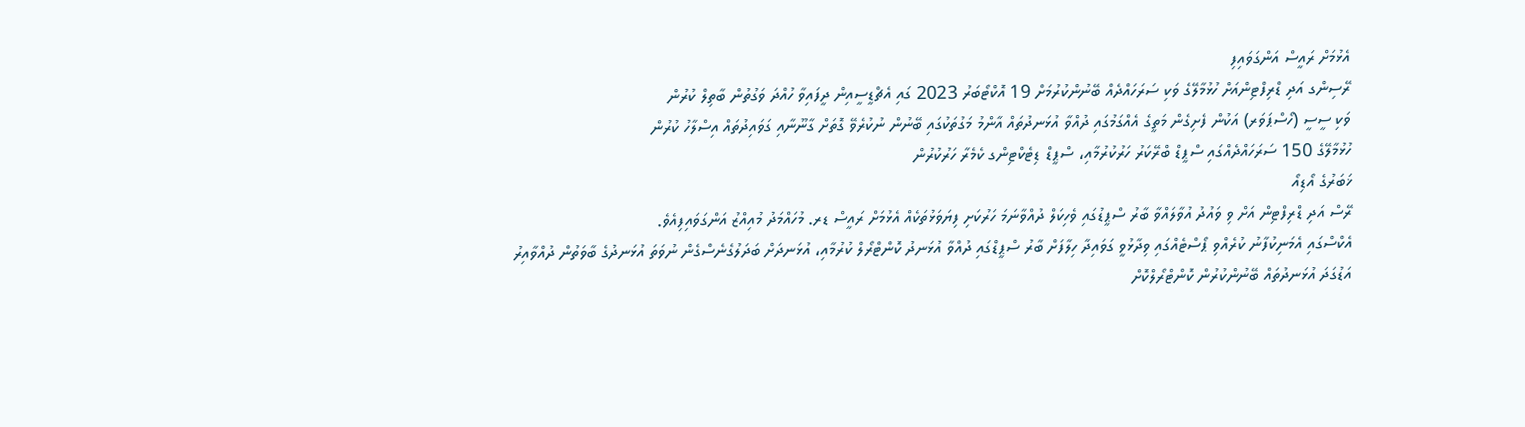އެޅުމަށް ރައީސް އަންގަވައިފި
ރޭސިންގ އަދި ޑްރިފްޓިންއަށް ހުޅުމާލޭގެ ވަކި ސަރަހައްދެއް ބޭނުންކުރުމަށް 19 އޮކްޓޯބަރު 2023 ގައި އެޗްޑީސީއިން ދީފައިވާ ހުއްދަ ވަގުތުން ބާތިލް ކުރުން
ވަކި ސީސީ (ހޯސްޕަވަރ) އަކުން ފެށިގެން މަތީގެ އެއްގަމުގައި ދުއްވާ އުޅަނދުތައް އާންމު މަގުތަކުގައި ބޭނުން ނުކުރެވޭ ގޮތަށް ގާނޫނާއި ގަވައިދުތައް އިސްލާހު ކުރުން
ހުޅުމާލޭގެ 150 ސަރަހައްދެއްގައި ސްޕީޑް ބްރޭކަރު ހަރުކުރުމާއި، ސްޕީޑް ޑިޓެކްޓިންގ ކެމެރާ ހަރުކުރުން
ޚަބަރުގެ އޯޑިއޯ
ރޭސް އަދި ޑްރިފްޓިން އަށް ވި ވައުދު އުވާލައްވާ ބާރު ސްޕީޑުގައި ވެހިކަލް ދުއްވާނަމަ ހަރުކަށި ފިޔަވަޅުތަކެއް އެޅުމަށް ރައީސް ޑރ. މުހައްމަދު މުއިއްޒު އަންގަވައިފިއެވެ.
އެކްސްގައި އެމަނިކުފާނު ކުރެއްވި ޕޯސްޓެއްގައި ވިދާޅުވީ ގަވައިދާ ހިލާފަށް ބާރު ސްޕީޑްގައި ދުއްވާ އުޅަނދު ކޮންޓްރޯލް ކުރުމާއި، އުޅަނދަށް ބަދަލުގެނެސްގެން ނުވަތަ އުޅަނދުގެ ބާވަތުން ދުއްވާއިރު އަޑުގަދަ އުޅަނދުތައް ބޭނުންކުރުން ކޮންޓްރޯލްކޮށް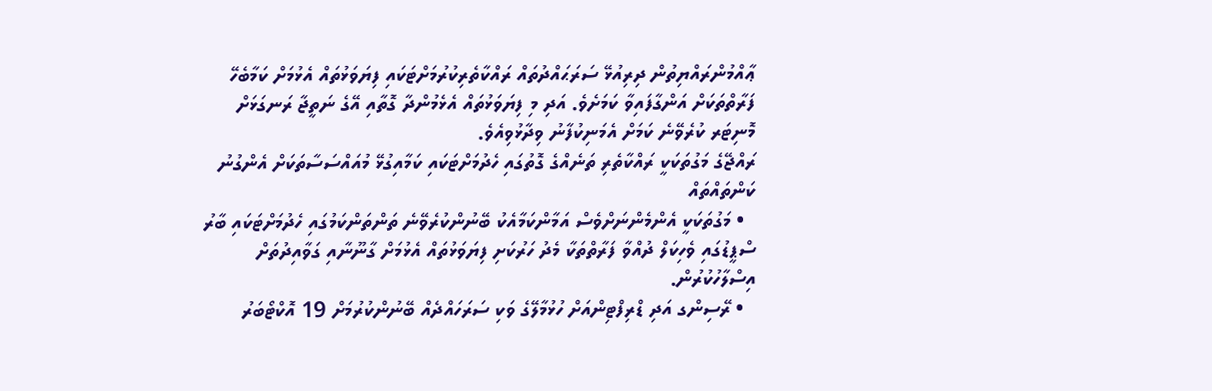ޢާއްމުންރައްޔިތުން ދިރިއުޅޭ ސަރަޙައްދުތައް ރައްކާތެރިކުރުމަށްޓަކައި ފިޔަވަޅުތައް އެޅުމަށް ކަމާބެހޭ ފަރާތްތަކަށް އަންގާފައިވާ ކަމަށެވެ. އަދި މި ފިޔަވަޅުތައް އެޅެމުންދާ ގޮތާއި އޭގެ ނަތީޖާ ރަނގަޅަށް މޮނިޓަރ ކުރެވޭނެ ކަމަށް އެމަނިކުފާނު ވިދާޅުވިއެވެ.
ރައްޖޭގެ މަގުތަކަކީ ރައްކާތެރި ތަނެއްގެ ގޮތުގައި ހެދުމަށްޓަކައި ކަމާއިގުޅޭ މުއައްސަސާތަކަށް އެންގުނު ކަންތައްތައް
  • މަގުތަކަކީ އެންމެންނަށްވެސް އަމާންކަމާއެކު ބޭނުންކުރެވޭނެ ތަންތަންކަމުގައި ހެދުމަށްޓަކައި ބާރު ސްޕީޑުގައި ވެހިކަލް ދުއްވާ ފަރާތްތަކާ މެދު ހަރުކަށި ފިޔަވަޅުތައް އެޅުމަށް ގާނޫނާއި ގަވާއިދުތަށް އިސްލާހުކުރުން.
  • ރޭސިންގ އަދި ޑްރިފްޓިންއަށް ހުޅުމާލޭގެ ވަކި ސަރަހައްދެއް ބޭނުންކުރުމަށް 19 އޮކްޓޯބަރު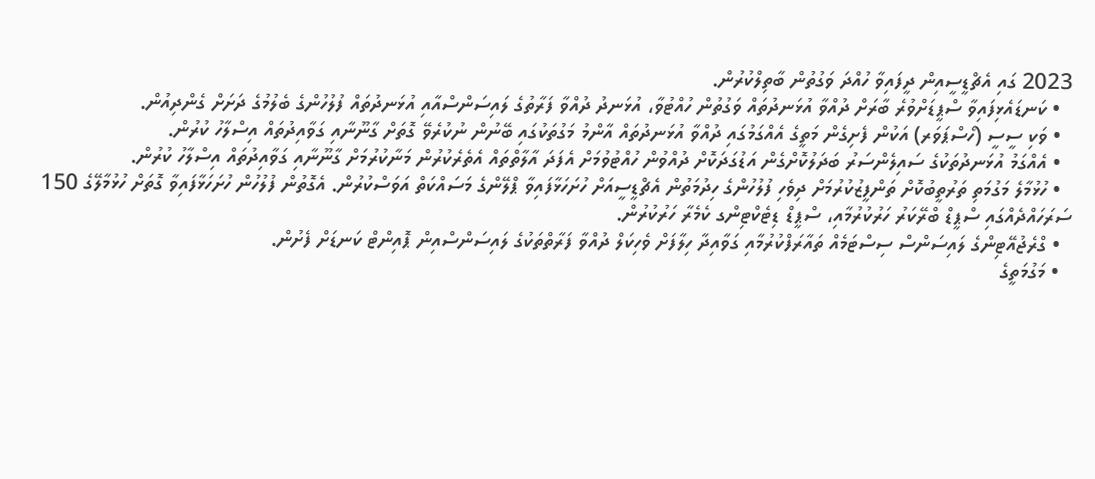2023 ގައި އެޗްޑީސީއިން ދީފައިވާ ހުއްދަ ވަގުތުން ބާތިލްކުރުން.
  • ކަނޑައެޅިފައިވާ ސްޕީޑަށްވުރެ ބާރަށް ދުއްވާ އުޅަނދުތައް ވަގުތުން ހުއްޓުވާ، އުޅަނދު ދުއްވާ ފަރާތުގެ ލައިސަންސްއާއި އުޅަނދުތައް ފުލުހުންގެ ބެލުމުގެ ދަށަށް ގެންދިއުން.
  • ވަކި ސީސީ (ހޯސްޕަވަރ) އަކުން ފެށިގެން މަތީގެ އެއްގަމުގައި ދުއްވާ އުޅަނދުތައް އާންމު މަގުތަކުގައި ބޭނުން ނުކުރެވޭ ގޮތަށް ގާނޫނާއި ގަވާއިދުތައް އިސްލާހު ކުރުން.
  • އެއްގަމު އުޅަނދުތަކުގެ ސައިލެންސަރު ބަދަލުކޮށްގެން އަޑުގަދަކޮށް ދުއްވުން ހުއްޓުވުމަށް އެފަދަ އާލާތްތައް އެތެރެކުރުން މަނާކުރުމަށް ގާނޫނާއި ގަވާއިދުތައް އިސްލާހު ކުރުން.
  • ހުޅުމާލެ މަގުމަތި ތަރުތީބުކޮށް ތަންފީޒުކުރުމަށް ދިވެހި ފުލުހުންގެ ހިދުމަތުން އެޗްޑީސީއަށް ހުށަހަޅާފައިވާ ޕްލޭންގެ މަސައްކަތް އަވަސްކުރުން. އެގޮތުން ފުލުހުން ހުށަހަޅާފައިވާ ގޮތަށް ހުޅުމާލޭގެ 150 ސަރަހައްދެއްގައި ސްޕީޑް ބްރޭކަރު ހަރުކުރުމާއި، ސްޕީޑް ޑިޓެކްޓިންގ ކެމެރާ ހަރުކުރުން.
  • ގްރެޖުއޭޓިންގެ ލައިސަންސް ސިސްޓަމެއް ތައާރަފްކުރުމާއި ގަވާއިދާ ހިލާފަށް ވެހިކަލް ދުއްވާ ފަރާތްތަކުގެ ލައިސަންސްއިން ޕޮއިންޓް ކަނޑަށް ފެށުން.
  • މަގުމަތީގެ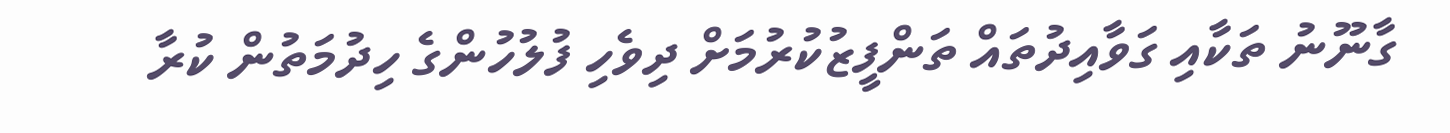ގާނޫނު ތަކާއި ގަވާއިދުތައް ތަންފީޒުކުރުމަށް ދިވެހި ފުލުހުންގެ ހިދުމަތުން ކުރާ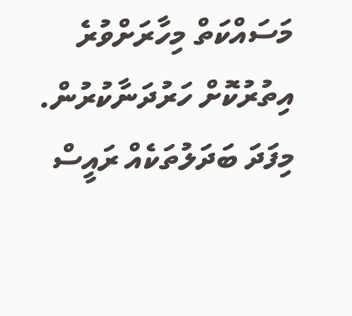މަސައްކަތް މިހާރަށްވުރެ އިތުރުކޮށް ހަރުދަނާކުރުން.
މިފަދަ ބަދަލުތަކެއް ރައީސް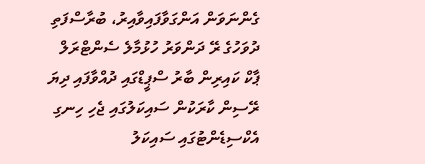ގެންނަވަން އަންގަވާފައިވާއިރު، ބުރާސްފަތި ދުވަހުގެ ރޭ ދަންވަރު ހުޅުމާލެ ސެންޓްރަލް ޕާކް ކައިރިން ބާރު ސްޕީޑްގައި ދުއްވާފައި ދިޔަ ރޭސިން ކާރަކުން ސައިކަލުގައި ޖެހި ހިނގި އެކްސިޑެންޓުގައި ސައިކަލު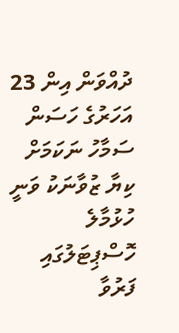ދުއްވަން އިން 23 އަހަރުގެ ހަސަން ސަމާހު ނަކަމަށް ކިޔާ ޒުވާނަކު ވަނީ ހުޅުމާލެ ހޮސްޕިޓަލުގައި ފަރުވާ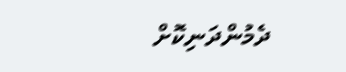ދެމުންދަނިކޮށް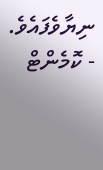ނިޔާވެފައެވެ.
- ކޮމެންޓް